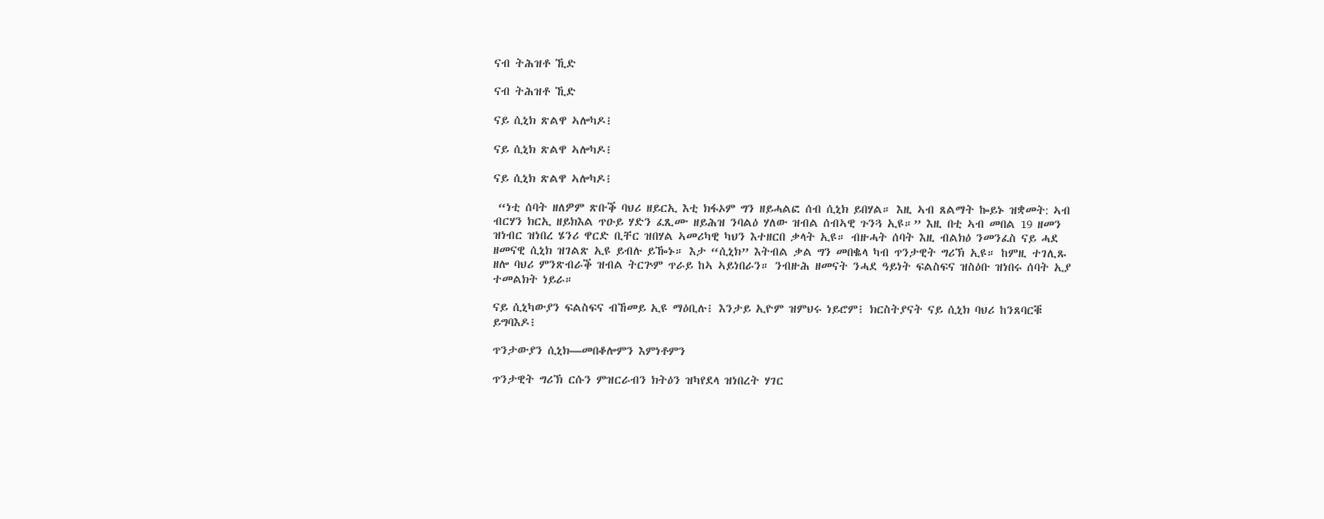ናብ ትሕዝቶ ኺድ

ናብ ትሕዝቶ ኺድ

ናይ ሲኒክ ጽልዋ ኣሎካዶ፧

ናይ ሲኒክ ጽልዋ ኣሎካዶ፧

ናይ ሲኒክ ጽልዋ ኣሎካዶ፧

 “ነቲ ሰባት ዘለዎም ጽቡቕ ባህሪ ዘይርኢ እቲ ክፋኦም ግን ዘይሓልፎ ሰብ ሲኒክ ይበሃል። እዚ ኣብ ጸልማት ኰይኑ ዝቋመት: ኣብ ብርሃን ክርኢ ዘይክእል ጥዑይ ሃድን ፈጺሙ ዘይሕዝ ንባልዕ ሃለው ዝብል ሰብኣዊ ጉንጓ ኢዩ።” እዚ በቲ ኣብ መበል 19 ዘመን ዝነብር ዝነበረ ሄንሪ ዋርድ ቢቸር ዝበሃል ኣመሪካዊ ካህን እተዘርበ ቃላት ኢዩ። ብዙሓት ሰባት እዚ ብልክዕ ንመንፈስ ናይ ሓደ ዘመናዊ ሲኒክ ዝገልጽ ኢዩ ይብሉ ይዀኑ። እታ “ሲኒክ” እትብል ቃል ግን መበቈላ ካብ ጥንታዊት ግሪኽ ኢዩ። ከምዚ ተገሊጹ ዘሎ ባህሪ ምንጽብራቕ ዝብል ትርጕም ጥራይ ከኣ ኣይነበራን። ንብዙሕ ዘመናት ንሓደ ዓይነት ፍልስፍና ዝስዕቡ ዝነበሩ ሰባት ኢያ ተመልክት ነይራ።

ናይ ሲኒካውያን ፍልስፍና ብኸመይ ኢዩ ማዕቢሉ፧ እንታይ ኢዮም ዝምህሩ ነይሮም፧ ክርስትያናት ናይ ሲኒክ ባህሪ ከንጸባርቑ ይግባእዶ፧

ጥንታውያን ሲኒክ—መበቆሎምን እምነቶምን

ጥንታዊት ግሪኽ ርሱን ምዝርራብን ክትዕን ዝካየደላ ዝነበረት ሃገር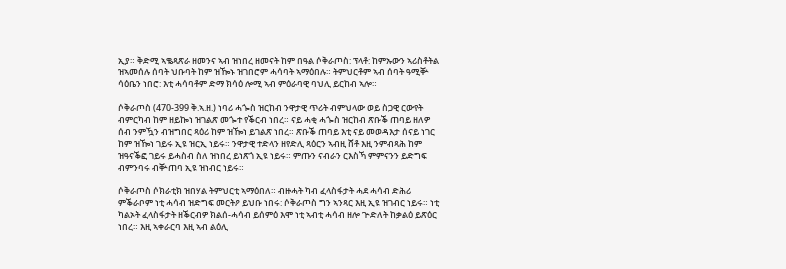ኢያ። ቅድሚ ኣቈጻጽራ ዘመንና ኣብ ዝነበረ ዘመናት ከም በዓል ሶቅራጦስ: ፕላቶ: ከምኡውን ኣሪስቶትል ዝኣመሰሉ ሰባት ህቡባት ከም ዝዀኑ ዝገበሮም ሓሳባት ኣማዕበሉ። ትምህርቶም ኣብ ሰባት ዓሚቝ ሳዕቤን ነበሮ: እቲ ሓሳባቶም ድማ ክሳዕ ሎሚ ኣብ ምዕራባዊ ባህሊ ይርከብ ኣሎ።

ሶቅራጦስ (470-399 ቅ.ኣ.ዘ.) ነባሪ ሓጐስ ዝርከብ ንዋታዊ ጥሪት ብምህላው ወይ ስጋዊ ርውየት ብምርካብ ከም ዘይኰነ ዝገልጽ መጐተ የቕርብ ነበረ። ናይ ሓቂ ሓጐስ ዝርከብ ጽቡቕ ጠባይ ዘለዎ ሰብ ንምዃን ብዝግበር ጻዕሪ ከም ዝዀነ ይገልጽ ነበረ። ጽቡቕ ጠባይ እቲ ናይ መወዳእታ ሰናይ ነገር ከም ዝዀነ ገይሩ ኢዩ ዝርኢ ነይሩ። ንዋታዊ ተድላን ዘየድሊ ጻዕርን ኣብዚ ሸቶ እዚ ንምብጻሕ ከም ዝዓናቕፎ ገይሩ ይሓስብ ስለ ዝነበረ ይነጽጎ ኢዩ ነይሩ። ምጡን ናብራን ርእስኻ ምምናንን ይድግፍ ብምንባሩ ብቝጠባ ኢዩ ዝነብር ነይሩ።

ሶቅራጦስ ሶክራቲክ ዝበሃል ትምህርቲ ኣማዕበለ። ብዙሓት ካብ ፈላስፋታት ሓደ ሓሳብ ድሕሪ ምቕራቦም ነቲ ሓሳብ ዝድግፍ መርትዖ ይህቡ ነበሩ: ሶቅራጦስ ግን ኣንጻር እዚ ኢዩ ዝገብር ነይሩ። ነቲ ካልኦት ፈላስፋታት ዘቕርብዎ ክልሰ-ሓሳብ ይሰምዕ እሞ ነቲ ኣብቲ ሓሳብ ዘሎ ጕድለት ከቃልዕ ይጽዕር ነበረ። እዚ ኣቀራርባ እዚ ኣብ ልዕሊ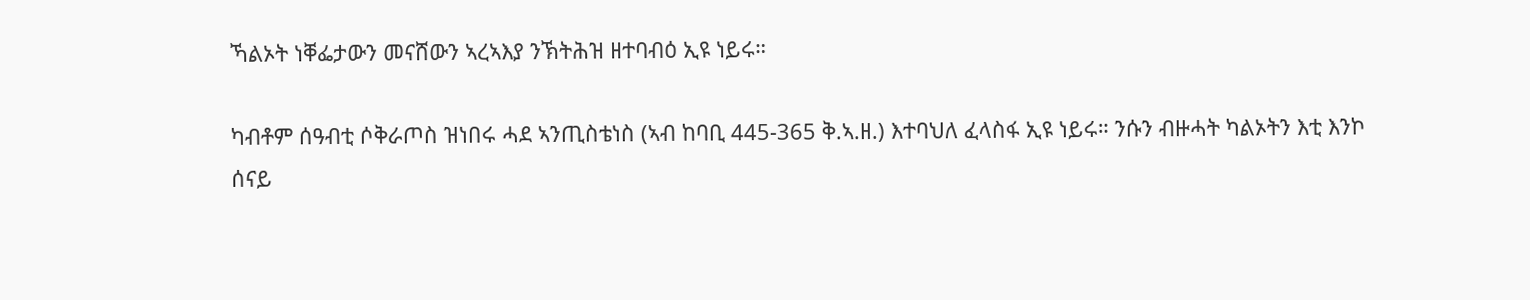ኻልኦት ነቐፌታውን መናሸውን ኣረኣእያ ንኽትሕዝ ዘተባብዕ ኢዩ ነይሩ።

ካብቶም ሰዓብቲ ሶቅራጦስ ዝነበሩ ሓደ ኣንጢስቴነስ (ኣብ ከባቢ 445-365 ቅ.ኣ.ዘ.) እተባህለ ፈላስፋ ኢዩ ነይሩ። ንሱን ብዙሓት ካልኦትን እቲ እንኮ ሰናይ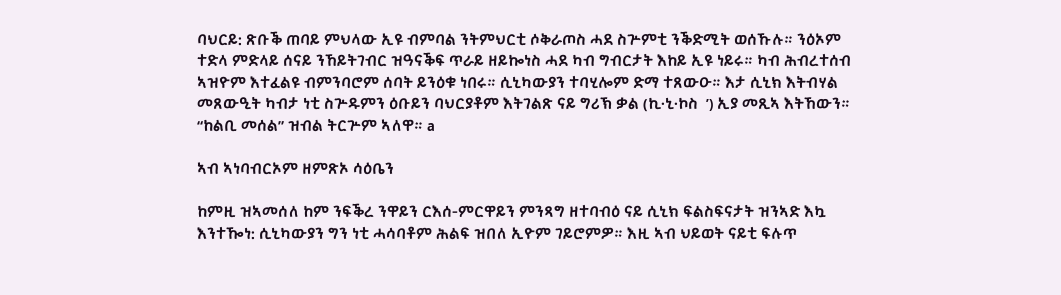ባህርይ: ጽቡቕ ጠባይ ምህላው ኢዩ ብምባል ንትምህርቲ ሶቅራጦስ ሓደ ስጕምቲ ንቕድሚት ወሰኹሉ። ንዕኦም ተድላ ምድላይ ሰናይ ንኸይትገብር ዝዓናቕፍ ጥራይ ዘይኰነስ ሓደ ካብ ግብርታት እከይ ኢዩ ነይሩ። ካብ ሕብረተሰብ ኣዝዮም እተፈልዩ ብምንባሮም ሰባት ይንዕቁ ነበሩ። ሲኒካውያን ተባሂሎም ድማ ተጸውዑ። እታ ሲኒክ እትብሃል መጸውዒት ካብታ ነቲ ስጕዱምን ዕቡይን ባህርያቶም እትገልጽ ናይ ግሪኽ ቃል (ኪ·ኒ·ኮስ  ʹ) ኢያ መጺኣ እትኸውን። “ከልቢ መሰል” ዝብል ትርጕም ኣለዋ። a

ኣብ ኣነባብርኦም ዘምጽኦ ሳዕቤን

ከምዚ ዝኣመሰለ ከም ንፍቕረ ንዋይን ርእሰ-ምርዋይን ምንጻግ ዘተባብዕ ናይ ሲኒክ ፍልስፍናታት ዝንኣድ እኳ እንተዀነ: ሲኒካውያን ግን ነቲ ሓሳባቶም ሕልፍ ዝበለ ኢዮም ገይሮምዎ። እዚ ኣብ ህይወት ናይቲ ፍሉጥ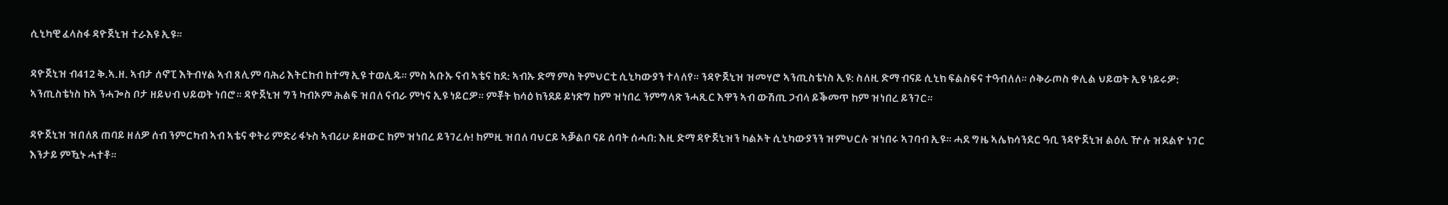ሲኒካዊ ፈላስፋ ዳዮጀኒዝ ተራእዩ ኢዩ።

ዳዮጀኒዝ ብ412 ቅ.ኣ.ዘ. ኣብታ ሰኖፒ እትብሃል ኣብ ጸሊም ባሕሪ እትርከብ ከተማ ኢዩ ተወሊዱ። ምስ ኣቡኡ ናብ ኣቴና ከደ: ኣብኡ ድማ ምስ ትምህርቲ ሲኒካውያን ተላለየ። ንዳዮጀኒዝ ዝመሃሮ ኣንጢስቴነስ ኢዩ: ስለዚ ድማ ብናይ ሲኒክ ፍልስፍና ተዓብለለ። ሶቅራጦስ ቀሊል ህይወት ኢዩ ነይሩዎ: ኣንጢስቴነስ ከኣ ንሓጐስ ቦታ ዘይህብ ህይወት ነበሮ። ዳዮጀኒዝ ግን ካብኦም ሕልፍ ዝበለ ናብራ ምነና ኢዩ ነይርዎ። ምቾት ክሳዕ ክንደይ ይነጽግ ከም ዝነበረ ንምግላጽ ንሓጺር እዋን ኣብ ውሽጢ ጋብላ ይቕመጥ ከም ዝነበረ ይንገር።

ዳዮጀኒዝ ዝበለጸ ጠባይ ዘለዎ ሰብ ንምርካብ ኣብ ኣቴና ቀትሪ ምድሪ ፋኑስ ኣብሪሁ ይዘውር ከም ዝነበረ ይንገረሉ! ከምዚ ዝበለ ባህርይ ኣቓልቦ ናይ ሰባት ሰሓበ: እዚ ድማ ዳዮጀኒዝን ካልኦት ሲኒካውያንን ዝምህርሉ ዝነበሩ ኣገባብ ኢዩ። ሓደ ግዜ ኣሌክሳንደር ዓቢ ንዳዮጀኒዝ ልዕሊ ዅሉ ዝደልዮ ነገር እንታይ ምዃኑ ሓተቶ።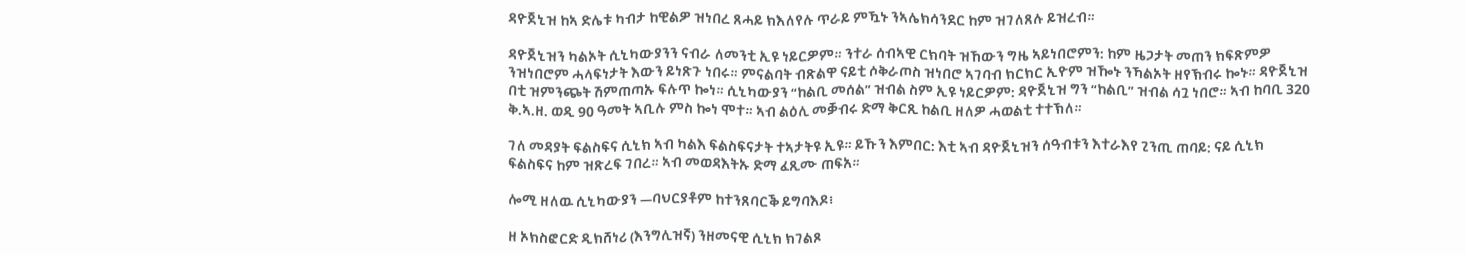ዳዮጀኒዝ ከኣ ድሌቱ ካብታ ከዊልዎ ዝነበረ ጸሓይ ክእለየሉ ጥራይ ምዃኑ ንኣሌክሳንደር ከም ዝገለጸሉ ይዝረብ።

ዳዮጀኒዝን ካልኦት ሲኒካውያንን ናብራ ለመንቲ ኢዩ ነይርዎም። ንተራ ሰብኣዊ ርክባት ዝኸውን ግዜ ኣይነበሮምን: ከም ዜጋታት መጠን ክፍጽምዎ ንዝነበሮም ሓላፍነታት እውን ይነጽጉ ነበሩ። ምናልባት ብጽልዋ ናይቲ ሶቅራጦስ ዝነበሮ ኣገባብ ክርክር ኢዮም ዝዀኑ ንኻልኦት ዘየኽብሩ ኰኑ። ዳዮጀኒዝ በቲ ዝምንጭት ሽምጠጣኡ ፍሉጥ ኰነ። ሲኒካውያን “ከልቢ መሰል” ዝብል ስም ኢዩ ነይርዎም: ዳዮጀኒዝ ግን “ከልቢ” ዝብል ሳጓ ነበሮ። ኣብ ከባቢ 320 ቅ.ኣ.ዘ. ወዲ 90 ዓመት ኣቢሉ ምስ ኰነ ሞተ። ኣብ ልዕሊ መቓብሩ ድማ ቅርጺ ከልቢ ዘለዎ ሓወልቲ ተተኽለ።

ገለ መዳያት ፍልስፍና ሲኒክ ኣብ ካልእ ፍልስፍናታት ተኣታትዩ ኢዩ። ይኹን እምበር: እቲ ኣብ ዳዮጀኒዝን ሰዓብቱን እተራእየ ጊንጢ ጠባይ: ናይ ሲኒክ ፍልስፍና ከም ዝጽረፍ ገበረ። ኣብ መወዳእትኡ ድማ ፈጺሙ ጠፍአ።

ሎሚ ዘለዉ ሲኒካውያን —ባህርያቶም ከተንጸባርቕ ይግባእዶ፧

ዘ ኦክስፎርድ ዲክሸነሪ (እንግሊዝኛ) ንዘመናዊ ሲኒክ ክገልጾ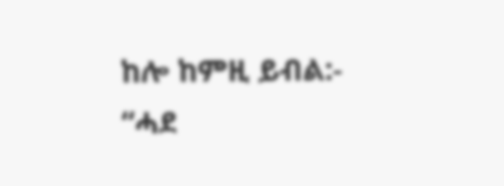ከሎ ከምዚ ይብል:- “ሓደ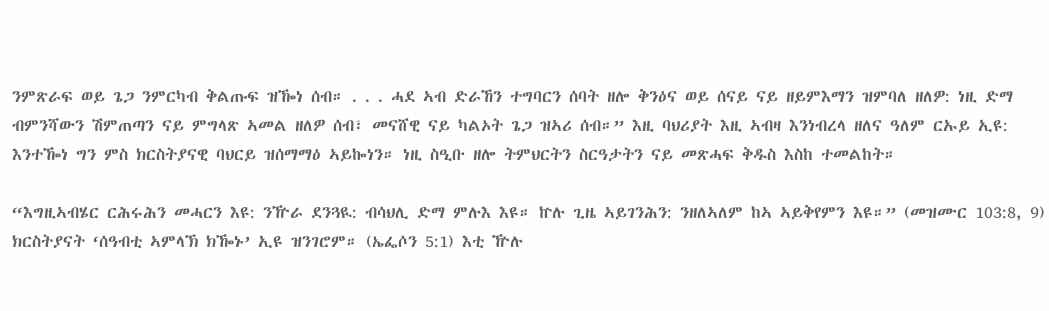ንምጽራፍ ወይ ጌጋ ንምርካብ ቅልጡፍ ዝዀነ ሰብ። . . . ሓደ ኣብ ድራኸን ተግባርን ሰባት ዘሎ ቅንዕና ወይ ሰናይ ናይ ዘይምእማን ዝምባለ ዘለዎ: ነዚ ድማ ብምንሻውን ሽምጠጣን ናይ ምግላጽ ኣመል ዘለዎ ሰብ፣ መናሸዊ ናይ ካልኦት ጌጋ ዝኣሪ ሰብ።” እዚ ባህሪያት እዚ ኣብዛ እንነብረላ ዘለና ዓለም ርኡይ ኢዩ: እንተዀነ ግን ምስ ክርስትያናዊ ባህርይ ዝሰማማዕ ኣይኰነን። ነዚ ስዒቡ ዘሎ ትምህርትን ስርዓታትን ናይ መጽሓፍ ቅዱስ እስከ ተመልከት።

“እግዚኣብሄር ርሕሩሕን መሓርን እዩ: ንዅራ ደንጓዪ: ብሳህሊ ድማ ምሉእ እዩ። ኵሉ ጊዜ ኣይገንሕን: ንዘለኣለም ከኣ ኣይቅየምን እዩ።” (መዝሙር 103:8, 9) ክርስትያናት ‘ሰዓብቲ ኣምላኽ ክዀኑ’ ኢዩ ዝንገሮም። (ኤፌሶን 5:1) እቲ ዅሉ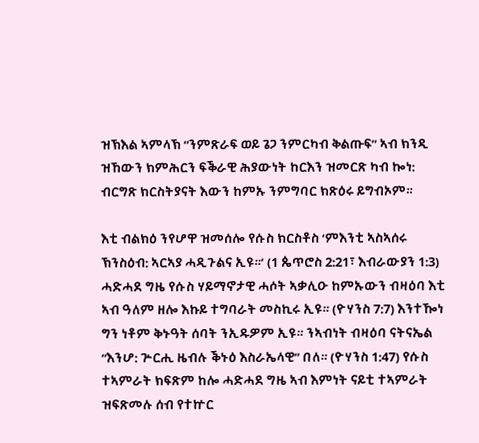ዝኽእል ኣምላኽ “ንምጽራፍ ወይ ጌጋ ንምርካብ ቅልጡፍ” ኣብ ክንዲ ዝኸውን ክምሕርን ፍቕራዊ ሕያውነት ከርእን ዝመርጽ ካብ ኰነ: ብርግጽ ክርስትያናት እውን ከምኡ ንምግባር ክጽዕሩ ይግብኦም።

እቲ ብልክዕ ንየሆዋ ዝመሰሎ የሱስ ክርስቶስ ‘ምእንቲ ኣስኣሰሩ ኽንስዕብ: ኣርኣያ ሓዲጉልና ኢዩ።’ (1 ጴጥሮስ 2:21፣ እብራውያን 1:3) ሓድሓደ ግዜ የሱስ ሃይማኖታዊ ሓሶት ኣቃሊዑ ከምኡውን ብዛዕባ እቲ ኣብ ዓለም ዘሎ እኩይ ተግባራት መስኪሩ ኢዩ። (ዮሃንስ 7:7) እንተዀነ ግን ነቶም ቅኑዓት ሰባት ንኢዱዎም ኢዩ። ንኣብነት ብዛዕባ ናትናኤል “እንሆ: ጕርሒ ዜብሉ ቕኑዕ እስራኤላዊ” በለ። (ዮሃንስ 1:47) የሱስ ተኣምራት ክፍጽም ከሎ ሓድሓደ ግዜ ኣብ እምነት ናይቲ ተኣምራት ዝፍጽመሉ ሰብ የተኵር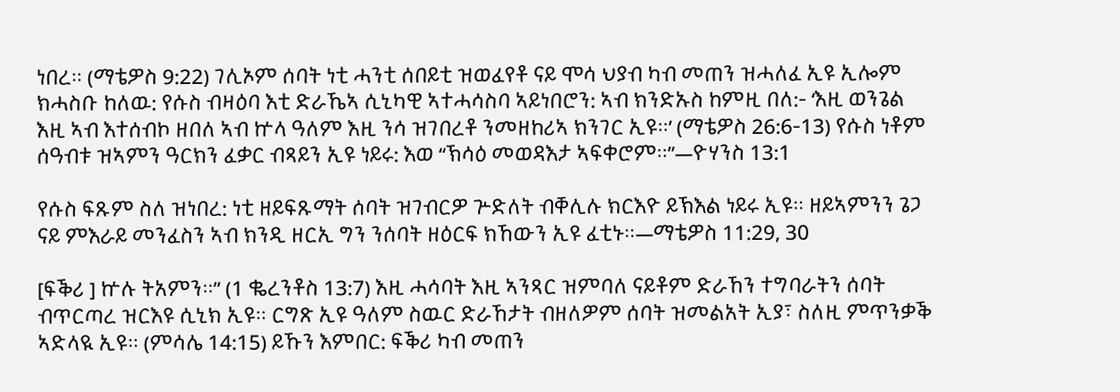ነበረ። (ማቴዎስ 9:22) ገሊኦም ሰባት ነቲ ሓንቲ ሰበይቲ ዝወፈየቶ ናይ ሞሳ ህያብ ካብ መጠን ዝሓለፈ ኢዩ ኢሎም ክሓስቡ ከለዉ: የሱስ ብዛዕባ እቲ ድራኼኣ ሲኒካዊ ኣተሓሳስባ ኣይነበሮን: ኣብ ክንድኡስ ከምዚ በለ:- ‘እዚ ወንጌል እዚ ኣብ እተሰብኮ ዘበለ ኣብ ኵላ ዓለም እዚ ንሳ ዝገበረቶ ንመዘከሪኣ ክንገር ኢዩ።’ (ማቴዎስ 26:6-13) የሱስ ነቶም ሰዓብቱ ዝኣምን ዓርክን ፈቃር ብጻይን ኢዩ ነይሩ: እወ “ኽሳዕ መወዳእታ ኣፍቀሮም።”—ዮሃንስ 13:1

የሱስ ፍጹም ስለ ዝነበረ: ነቲ ዘይፍጹማት ሰባት ዝገብርዎ ጕድለት ብቐሊሉ ክርእዮ ይኽእል ነይሩ ኢዩ። ዘይኣምንን ጌጋ ናይ ምእራይ መንፈስን ኣብ ክንዲ ዘርኢ ግን ንሰባት ዘዕርፍ ክኸውን ኢዩ ፈቲኑ።—ማቴዎስ 11:29, 30

[ፍቕሪ ] ኵሉ ትአምን።” (1 ቈረንቶስ 13:7) እዚ ሓሳባት እዚ ኣንጻር ዝምባለ ናይቶም ድራኸን ተግባራትን ሰባት ብጥርጣረ ዝርእዩ ሲኒክ ኢዩ። ርግጽ ኢዩ ዓለም ስዉር ድራኸታት ብዘለዎም ሰባት ዝመልአት ኢያ፣ ስለዚ ምጥንቃቕ ኣድላዪ ኢዩ። (ምሳሌ 14:15) ይኹን እምበር: ፍቕሪ ካብ መጠን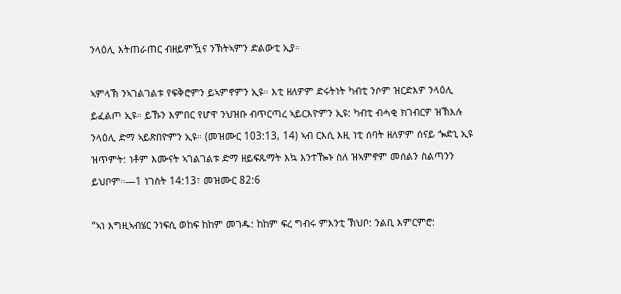ንላዕሊ እትጠራጠር ብዘይምዃና ንኽትኣምን ድልውቲ ኢያ።

ኣምላኽ ንኣገልገልቱ የፍቅሮምን ይኣምኖምን ኢዩ። እቲ ዘለዎም ድሩትነት ካብቲ ንሶም ዝርድእዎ ንላዕሊ ይፈልጦ ኢዩ። ይኹን እምበር የሆዋ ንህዝቡ ብጥርጣረ ኣይርእዮምን ኢዩ: ካብቲ ብሓቂ ክገብርዎ ዝኽእሉ ንላዕሊ ድማ ኣይጽበዮምን ኢዩ። (መዝሙር 103:13, 14) ኣብ ርእሲ እዚ ነቲ ሰባት ዘለዎም ሰናይ ጐድኒ ኢዩ ዝጥምት: ነቶም እሙናት ኣገልገልቱ ድማ ዘይፍጹማት እኳ እንተዀኑ ስለ ዝኣምኖም መሰልን ስልጣንን ይህቦም።—1 ነገስት 14:13፣ መዝሙር 82:6

“ኣነ እግዚኣብሄር ንነፍሲ ወከፍ ከከም መገዱ: ከከም ፍረ ግብሩ ምእንቲ ኽህቦ: ንልቢ እምርምሮ: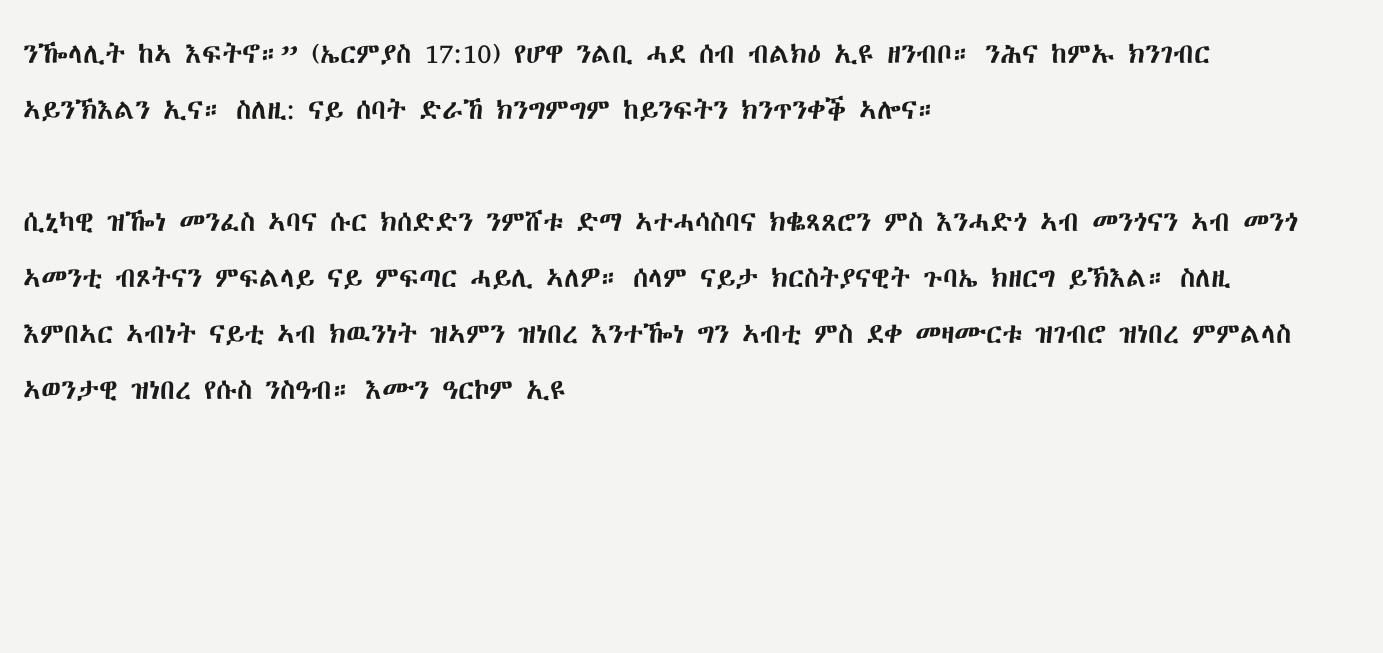ንዀላሊት ከኣ እፍትኖ።” (ኤርምያስ 17:10) የሆዋ ንልቢ ሓደ ሰብ ብልክዕ ኢዩ ዘንብቦ። ንሕና ከምኡ ክንገብር ኣይንኽእልን ኢና። ስለዚ: ናይ ሰባት ድራኸ ክንግምግም ከይንፍትን ክንጥንቀቕ ኣሎና።

ሲኒካዊ ዝዀነ መንፈስ ኣባና ሱር ክሰድድን ንምሸቱ ድማ ኣተሓሳስባና ክቈጻጸሮን ምስ እንሓድጎ ኣብ መንጎናን ኣብ መንጎ ኣመንቲ ብጾትናን ምፍልላይ ናይ ምፍጣር ሓይሊ ኣለዎ። ሰላም ናይታ ክርስትያናዊት ጉባኤ ክዘርግ ይኽእል። ስለዚ እምበኣር ኣብነት ናይቲ ኣብ ክዉንነት ዝኣምን ዝነበረ እንተዀነ ግን ኣብቲ ምስ ደቀ መዛሙርቱ ዝገብሮ ዝነበረ ምምልላስ ኣወንታዊ ዝነበረ የሱስ ንስዓብ። እሙን ዓርኮም ኢዩ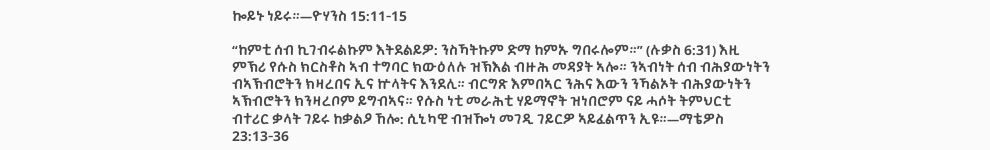ኰይኑ ነይሩ።—ዮሃንስ 15:11-15

“ከምቲ ሰብ ኪገብሩልኩም እትደልይዎ: ንስኻትኩም ድማ ከምኡ ግበሩሎም።” (ሉቃስ 6:31) እዚ ምኽሪ የሱስ ክርስቶስ ኣብ ተግባር ክውዕለሉ ዝኽእል ብዙሕ መዳያት ኣሎ። ንኣብነት ሰብ ብሕያውነትን ብኣኽብሮትን ክዛረበና ኢና ኵላትና እንደሊ። ብርግጽ እምበኣር ንሕና እውን ንኻልኦት ብሕያውነትን ኣኽብሮትን ክንዛረቦም ይግብኣና። የሱስ ነቲ መራሕቲ ሃይማኖት ዝነበሮም ናይ ሓሶት ትምህርቲ ብተሪር ቃላት ገይሩ ከቃልዖ ኸሎ: ሲኒካዊ ብዝዀነ መገዲ ገይርዎ ኣይፈልጥን ኢዩ።—ማቴዎስ 23:13-36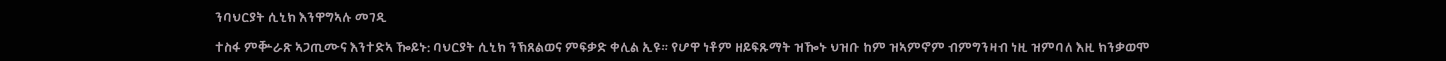ንባህርያት ሲኒክ እንዋግኣሉ መገዲ

ተስፋ ምቝራጽ ኣጋጢሙና እንተድኣ ዀይኑ: ባህርያት ሲኒክ ንኽጸልወና ምፍቃድ ቀሊል ኢዩ። የሆዋ ነቶም ዘይፍጹማት ዝዀኑ ህዝቡ ከም ዝኣምኖም ብምግንዛብ ነዚ ዝምባለ እዚ ክንቃወሞ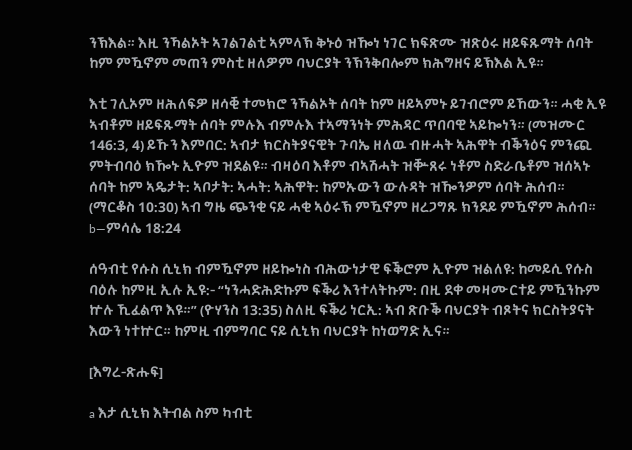ንኽእል። እዚ ንኻልኦት ኣገልገልቲ ኣምላኽ ቅኑዕ ዝዀነ ነገር ክፍጽሙ ዝጽዕሩ ዘይፍጹማት ሰባት ከም ምዃኖም መጠን ምስቲ ዘለዎም ባህርያት ንኽንቅበሎም ክሕግዘና ይኽእል ኢዩ።

እቲ ገሊኦም ዘሕለፍዎ ዘሳቒ ተመክሮ ንኻልኦት ሰባት ከም ዘይኣምኑ ይገብሮም ይኸውን። ሓቂ ኢዩ ኣብቶም ዘይፍጹማት ሰባት ምሉእ ብምሉእ ተኣማንነት ምሕዳር ጥበባዊ ኣይኰነን። (መዝሙር 146:3, 4) ይኹን እምበር: ኣብታ ክርስትያናዊት ጉባኤ ዘለዉ ብዙሓት ኣሕዋት ብቕንዕና ምንጪ ምትብባዕ ክዀኑ ኢዮም ዝደልዩ። ብዛዕባ እቶም ብኣሽሓት ዝቝጸሩ ነቶም ስድራቤቶም ዝሰኣኑ ሰባት ከም ኣዴታት: ኣቦታት: ኣሓት: ኣሕዋት: ከምኡውን ውሉዳት ዝዀንዎም ሰባት ሕሰብ። (ማርቆስ 10:30) ኣብ ግዜ ጭንቂ ናይ ሓቂ ኣዕሩኽ ምዃኖም ዘረጋግጹ ክንደይ ምዃኖም ሕሰብ። b—ምሳሌ 18:24

ሰዓብቲ የሱስ ሲኒክ ብምዃኖም ዘይኰነስ ብሕውነታዊ ፍቕሮም ኢዮም ዝልለዩ: ከመይሲ የሱስ ባዕሉ ከምዚ ኢሉ ኢዩ:- “ነንሓድሕድኩም ፍቕሪ እንተላትኩም: በዚ ደቀ መዛሙርተይ ምዃንኩም ኵሉ ኺፈልጥ እዩ።” (ዮሃንስ 13:35) ስለዚ ፍቕሪ ነርኢ: ኣብ ጽቡቕ ባህርያት ብጾትና ክርስትያናት እውን ነተኵር። ከምዚ ብምግባር ናይ ሲኒክ ባህርያት ከነወግድ ኢና።

[እግረ-ጽሑፍ]

a እታ ሲኒክ እትብል ስም ካብቲ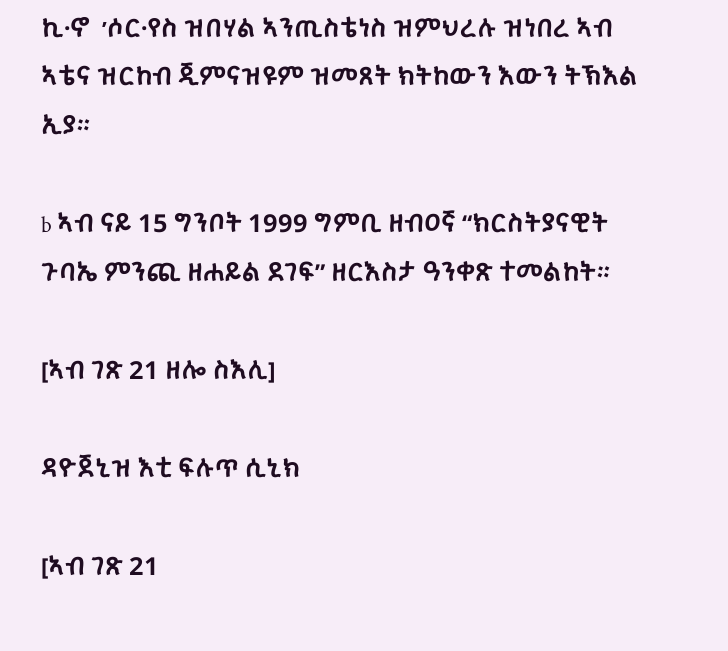ኪ·ኖ  ʹሶር·የስ ዝበሃል ኣንጢስቴነስ ዝምህረሉ ዝነበረ ኣብ ኣቴና ዝርከብ ጂምናዝዩም ዝመጸት ክትከውን እውን ትኽእል ኢያ።

b ኣብ ናይ 15 ግንቦት 1999 ግምቢ ዘብዐኛ “ክርስትያናዊት ጉባኤ ምንጪ ዘሐይል ደገፍ” ዘርእስታ ዓንቀጽ ተመልከት።

[ኣብ ገጽ 21 ዘሎ ስእሊ]

ዳዮጀኒዝ እቲ ፍሉጥ ሲኒክ

[ኣብ ገጽ 21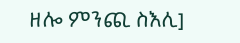ዘሎ ምንጪ ስእሊ]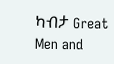ካብታ Great Men and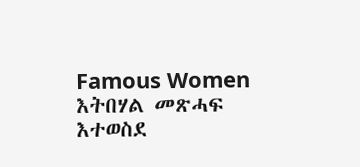Famous Women እትበሃል መጽሓፍ እተወስደ